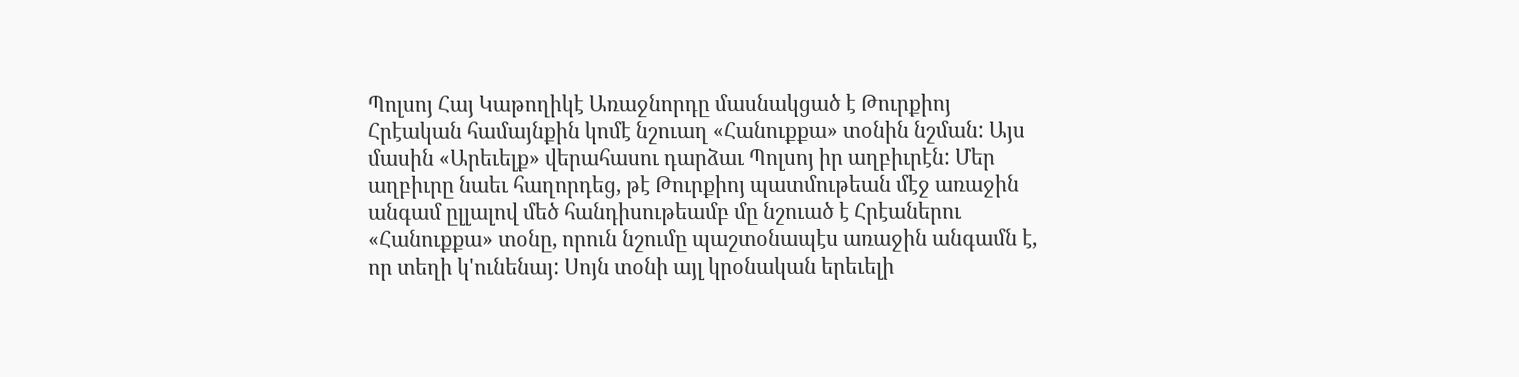Պոլսոյ Հայ Կաթողիկէ Առաջնորդը մասնակցած է Թուրքիոյ Հրէական համայնքին կոմէ նշուաղ «Հանուքքա» տօնին նշման: Այս մասին «Արեւելք» վերահասու դարձաւ Պոլսոյ իր աղբիւրէն: Մեր աղբիւրը նաեւ հաղորդեց, թէ Թուրքիոյ պատմութեան մէջ առաջին անգամ ըլլալով մեծ հանդիսութեամբ մը նշուած է Հրէաներու «Հանուքքա» տօնը, որուն նշումը պաշտօնապէս առաջին անգամն է, որ տեղի կ'ունենայ: Սոյն տօնի այլ կրօնական երեւելի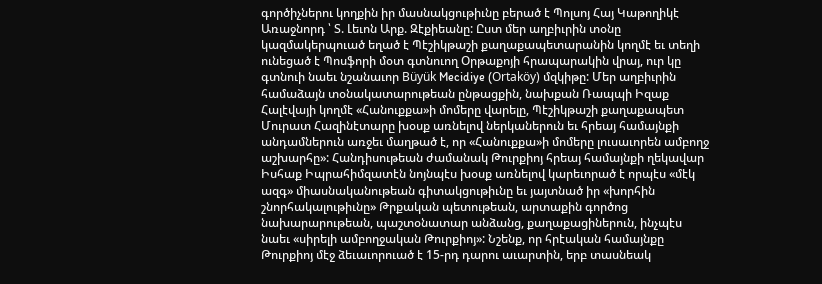գործիչներու կողքին իր մասնակցութիւնը բերած է Պոլսոյ Հայ Կաթողիկէ Առաջնորդ ՝ Տ. Լեւոն Արք. Զէքիեանը: Ըստ մեր աղբիւրին տօնը կազմակերպուած եղած է Պէշիկթաշի քաղաքապետարանին կողմէ եւ տեղի ունեցած է Պոսֆորի մօտ գտնուող Օրթաքոյի հրապարակին վրայ, ուր կը գտնուի նաեւ նշանաւոր Büyük Mecidiye (Ortaköy) մզկիթը: Մեր աղբիւրին համաձայն տօնակատարութեան ընթացքին, նախքան Ռապպի Իզաք Հալէվայի կողմէ «Հանուքքա»ի մոմերը վարելը, Պէշիկթաշի քաղաքապետ Մուրատ Հազինէտարը խօսք առնելով ներկաներուն եւ հրեայ համայնքի անդամներուն առջեւ մաղթած է, որ «Հանուքքա»ի մոմերը լուսաւորեն ամբողջ աշխարհը»: Հանդիսութեան ժամանակ Թուրքիոյ հրեայ համայնքի ղեկավար Իսհաք Իպրահիմզատէն նոյնպէս խօսք առնելով կարեւորած է որպէս «մէկ ազգ» միասնականութեան գիտակցութիւնը եւ յայտնած իր «խորհին շնորհակալութիւնը» Թրքական պետութեան, արտաքին գործոց նախարարութեան, պաշտօնատար անձանց, քաղաքացիներուն, ինչպէս նաեւ «սիրելի ամբողջական Թուրքիոյ»: Նշենք, որ հրէական համայնքը Թուրքիոյ մէջ ձեւաւորուած է 15-րդ դարու աւարտին, երբ տասնեակ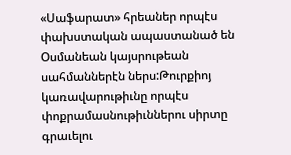«Սաֆարատ» հրեաներ որպէս փախստական ապաստանած են Օսմանեան կայսրութեան սահմաններէն ներս:Թուրքիոյ կառավարութիւնը որպէս փոքրամասնութիւններու սիրտը գրաւելու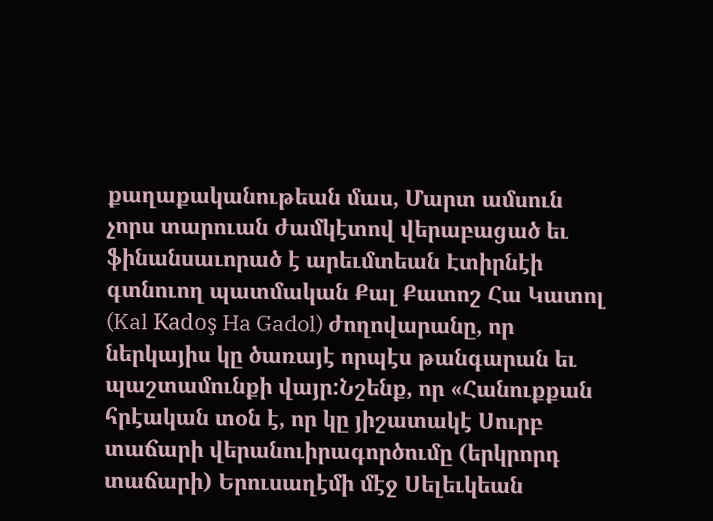քաղաքականութեան մաս, Մարտ ամսուն չորս տարուան ժամկէտով վերաբացած եւ ֆինանսաւորած է արեւմտեան Էտիրնէի գտնուող պատմական Քալ Քատոշ Հա Կատոլ (Kal Kadoş Ha Gadol) ժողովարանը, որ ներկայիս կը ծառայէ որպէս թանգարան եւ պաշտամունքի վայր:Նշենք, որ «Հանուքքան հրէական տօն է, որ կը յիշատակէ Սուրբ տաճարի վերանուիրագործումը (երկրորդ տաճարի) Երուսաղէմի մէջ Սելեւկեան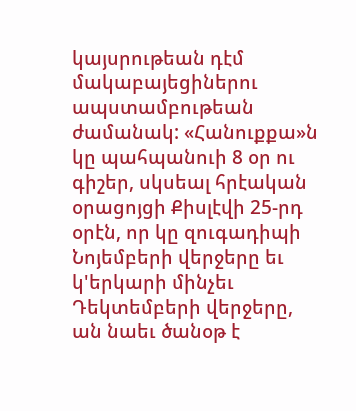կայսրութեան դէմ մակաբայեցիներու ապստամբութեան ժամանակ: «Հանուքքա»ն կը պահպանուի 8 օր ու գիշեր, սկսեալ հրէական օրացոյցի Քիսլէվի 25-րդ օրէն, որ կը զուգադիպի Նոյեմբերի վերջերը եւ կ'երկարի մինչեւ Դեկտեմբերի վերջերը, ան նաեւ ծանօթ է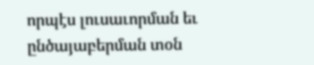որպէս լուսաւորման եւ ընծայաբերման տօն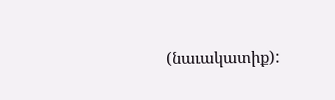(նաւակատիք):